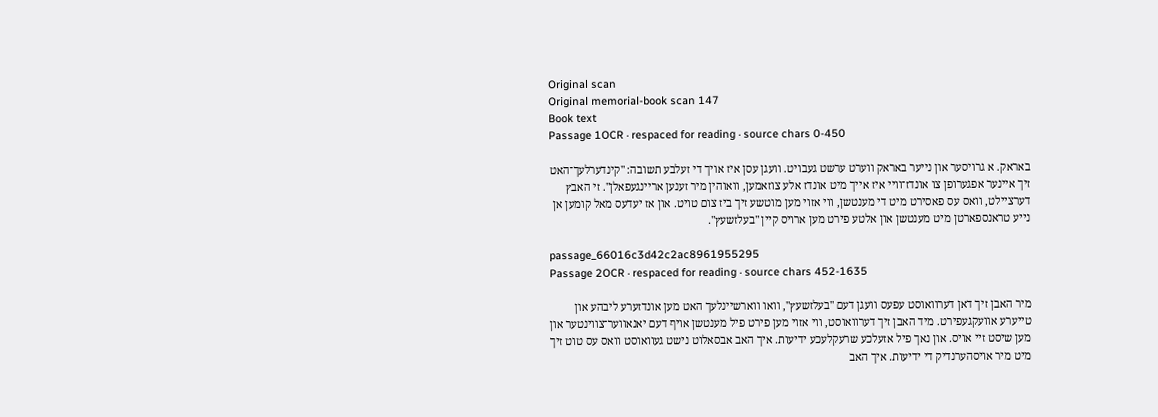Original scan
Original memorial-book scan 147
Book text
Passage 1OCR · respaced for reading · source chars 0-450

באראק. א גרויסער און נייער באראק ווערט ערשט געבויט. וועגן עסן איז אויך די זעלבע תשובה: "קינדערלעך־האט זיך איינער אפגערופן צו אונדז־וויי איז אייך מיט אונדז אלע צוזאמען, וואוהין מיר זענען אריינגעפאלן". זי האבץ דערציילט, וואס עס פאסירט מיט די מענטשן, ווי אזוי מען מוטשע זיך ביז צום טויט. און אז יעדעס מאל קומען אן נייע טראנספארטן מיט מענטשן און אלטע פירט מען ארויס קיין "בעלזשעץ".

passage_66016c3d42c2ac8961955295
Passage 2OCR · respaced for reading · source chars 452-1635

מיר האבן זיך דאן דערוואוסט עפעס וועגן דעם "בעלזשעץ", וואו ווארשיינלעך האט מען אונדזערע ליבהע און טייערע אוועקגעפירט. מיד האבן זיך דערוואוסט, ווי אזוי מען פירט פיל מענטשן אויף דעם יאנאווער־צווינטער און מען שיסט זיי אויס. און נאך פיל אזעלכע שרעקלעכע ידיעות. איך האב אבסאלוט נישט געוואוסט וואס עס טוט זיך מיט מיר אויסהערנדיק די ידיעות. איך האב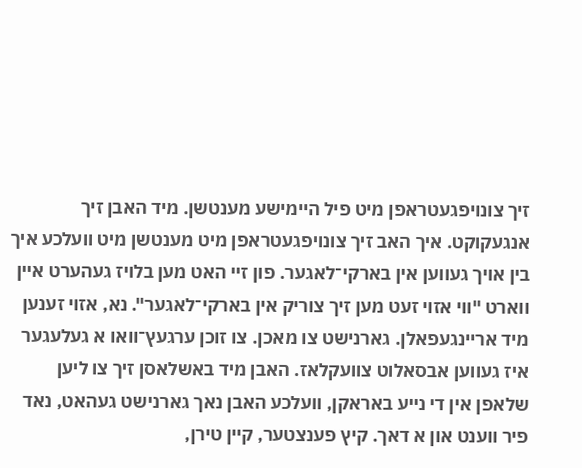זיך צונויפגעטראפן מיט פיל היימישע מענטשן. מיד האבן זיך אנגעקוקט. איך האב זיך צונויפגעטראפן מיט מענטשן מיט וועלכע איך בין אויך געווען אין בארקי־לאגער. פון זיי האט מען בלויז געהערט איין ווארט "ווי אזוי זעט מען זיך צוריק אין בארקי־לאגער". נא, אזוי זענען מיד אריינגעפאלן. גארנישט צו מאכן. צו זוכן ערגעץ־וואו א געלעגער איז געווען אבסאלוט צוועקלאז. האבן מיד באשלאסן זיך צו ליען שלאפן אין די נייע באראקן, וועלכע האבן נאך גארנישט געהאט, נאד פיר ווענט און א דאך. קיץ פענצטער, קיין טירן,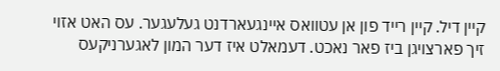קיין דיל. קיין רייד פון אן עטוואס איינגעארדנט געלעגער. עס האט אזוי זיך פארצויגן ביז פאר נאכט. דעמאלט איז דער המון לאגערניקעס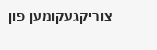צוריקגעקומען פון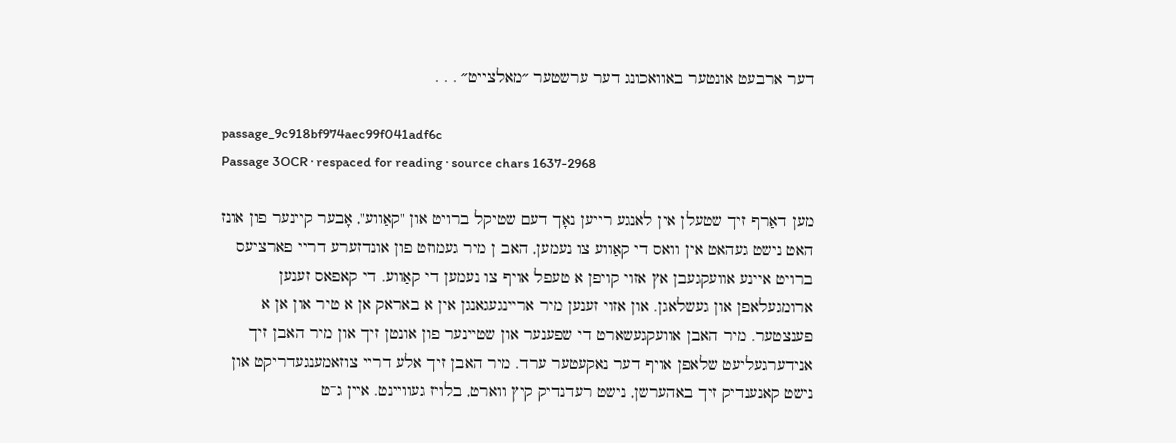דער ארבעט אונטער באוואכונג דער ערשטער ״מאלצייט״ . . .

passage_9c918bf974aec99f041adf6c
Passage 3OCR · respaced for reading · source chars 1637-2968

מען דאַרף זיך שטעלן אין לאנגע רייען נאָך דעם שטיקל ברויט און "קאַווע", אָבער קיינער פון אונז האט נישט געהאט אין וואס די קאַווע צו נעמען, האב ן מיר געמוזט פון אונדזערע דריי פארציעס ברויט איינע אוועקגעבן אץ אזוי קויפן א טעפל אויף צו נעמען די קאַווע. די קאפאס זענען ארומגעלאפן און געשלאגן. און אזוי זענען מיר אריינגעגאנגן אין א באראק אן א טיר און אן א פענצטער. מיר האבן אוועקגעשארט די שפענער און שטיינער פון אונטן זיך און מיר האבן זיך אנידערגעליעט שלאפן אויף דער נאקעטער ערד. מיר האבן זיך אלע דריי צוזאמענגעדריקט און נישט קאנענדיק זיך באהערשן, נישט רעדנדיק קיץ ווארט, בלויז געוויינט. איין ג־ט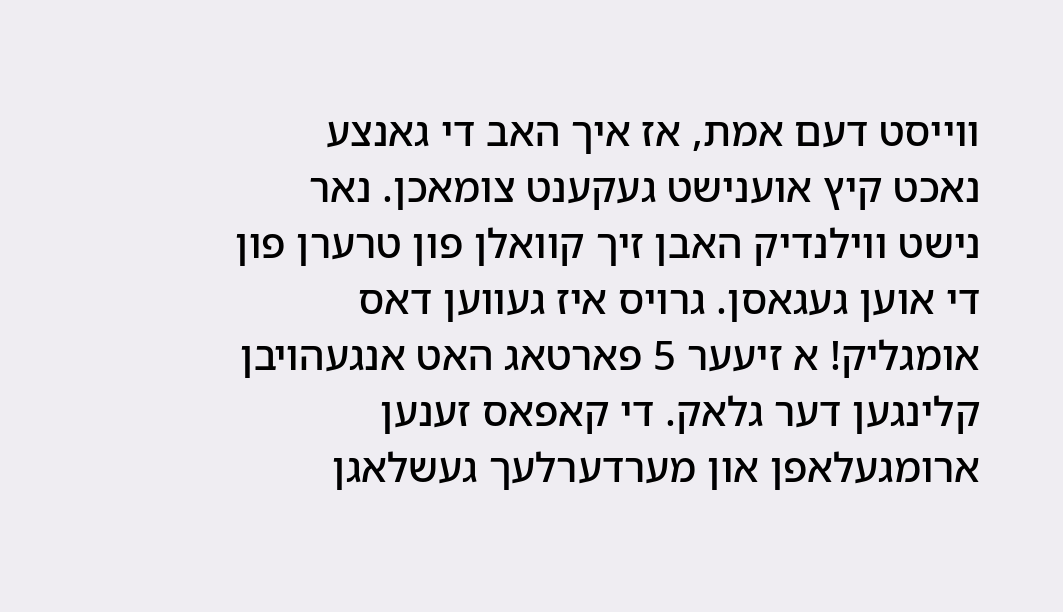ווייסט דעם אמת, אז איך האב די גאנצע נאכט קיץ אוענישט געקענט צומאכן. נאר נישט ווילנדיק האבן זיך קוואלן פון טרערן פון די אוען געגאסן. גרויס איז געווען דאס אומגליק! א זיעער 5 פארטאג האט אנגעהויבן קלינגען דער גלאק. די קאפאס זענען ארומגעלאפן און מערדערלעך געשלאגן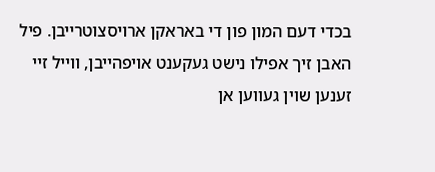בכדי דעם המון פון די באראקן ארויסצוטרייבן. פיל האבן זיך אפילו נישט געקענט אויפהייבן, ווייל זיי זענען שוין געווען אן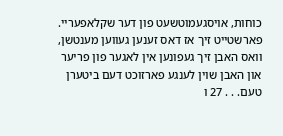כוחות, אויסגעמוטשעט פון דער שקלאפעריי. פארשטייט זיך אז דאס זענען געווען מענטשן, וואס האבן זיך געפונען אין לאגער פון פריער און האבן שוין לענגע פארזוכט דעם ביטערן טעם. . . 27 ו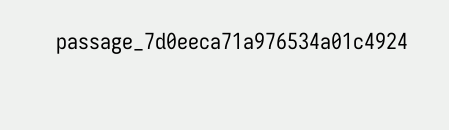passage_7d0eeca71a976534a01c4924